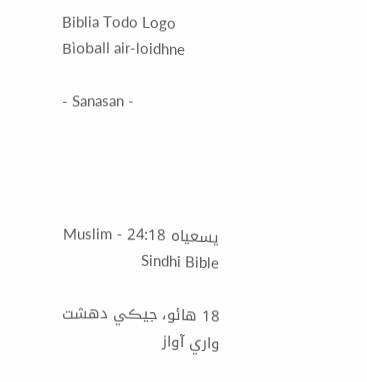Biblia Todo Logo
Bìoball air-loidhne

- Sanasan -




يسعياہ 24:18 - Muslim Sindhi Bible

18 هائو، جيڪي دهشت واري آواز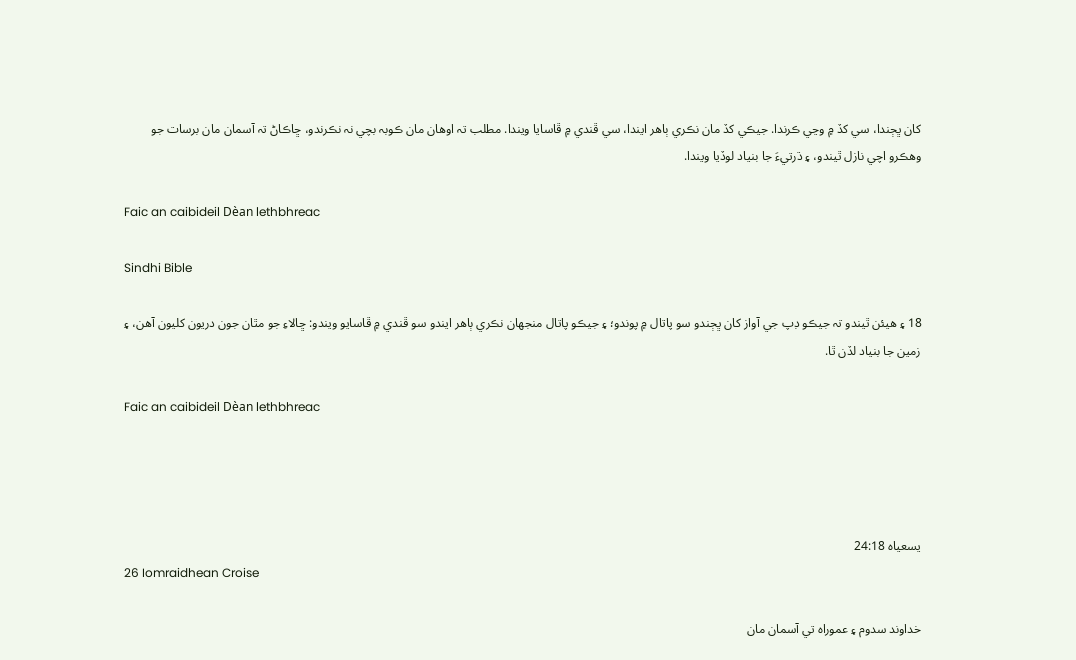کان ڀڄندا، سي کڏ ۾ وڃي ڪرندا. جيڪي کڏ مان نڪري ٻاهر ايندا، سي ڦندي ۾ ڦاسايا ويندا. مطلب تہ اوهان مان ڪوبہ بچي نہ نڪرندو، ڇاڪاڻ تہ آسمان مان برسات جو وهڪرو اچي نازل ٿيندو، ۽ ڌرتيءَ جا بنياد لوڏيا ويندا.

Faic an caibideil Dèan lethbhreac

Sindhi Bible

18 ۽ هيئن ٿيندو تہ جيڪو ڊپ جي آواز کان ڀڄندو سو پاتال ۾ پوندو؛ ۽ جيڪو پاتال منجهان نڪري ٻاهر ايندو سو ڦندي ۾ ڦاسايو ويندو: ڇالاءِ جو مٿان جون دريون کليون آهن، ۽ زمين جا بنياد لڏن ٿا.

Faic an caibideil Dèan lethbhreac




يسعياہ 24:18
26 Iomraidhean Croise

خداوند سدوم ۽ عموراہ تي آسمان مان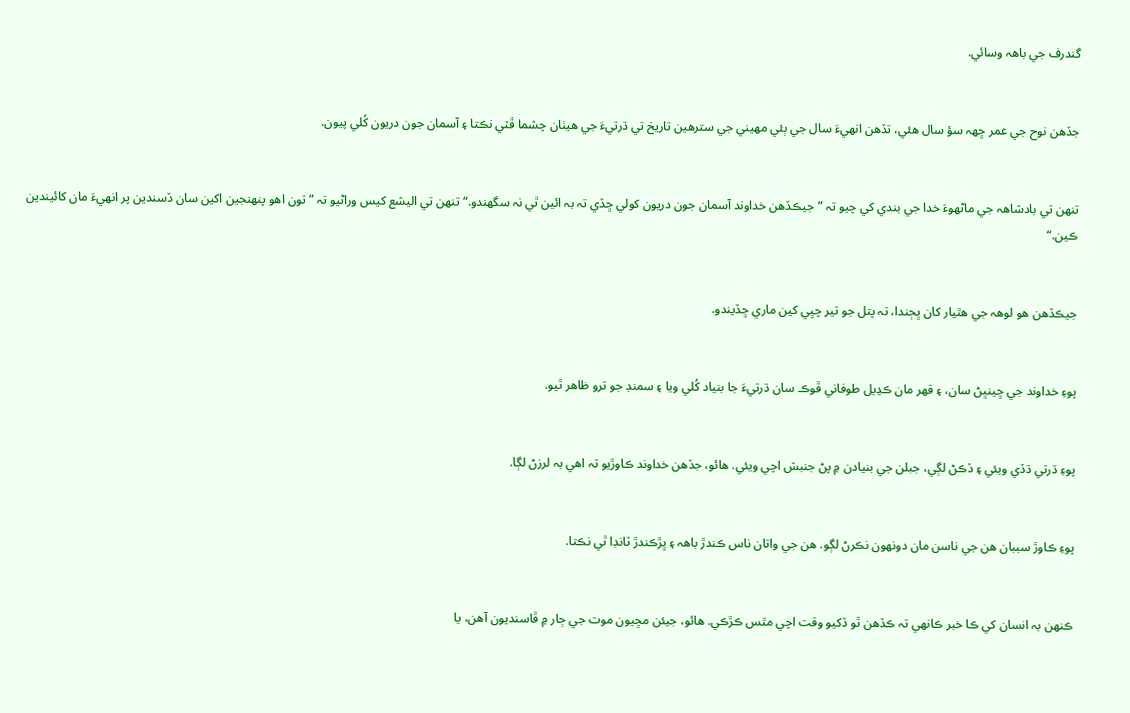گندرف جي باهہ وسائي.


جڏهن نوح جي عمر ڇهہ سؤ سال هئي، تڏهن انهيءَ سال جي ٻئي مهيني جي سترهين تاريخ تي ڌرتيءَ جي هيٺان چشما ڦٽي نڪتا ۽ آسمان جون دريون کُلي پيون.


تنهن تي بادشاهہ جي ماڻهوءَ خدا جي بندي کي چيو تہ ”جيڪڏهن خداوند آسمان جون دريون کولي ڇڏي تہ بہ ائين ٿي نہ سگھندو.“ تنهن تي اليشع کيس وراڻيو تہ ”تون اهو پنهنجين اکين سان ڏسندين پر انهيءَ مان کائيندين ڪين.“


جيڪڏهن هو لوهہ جي هٿيار کان ڀڄندا، تہ پتل جو تير چڀي کين ماري ڇڏيندو.


پوءِ خداوند جي ڇينڀڻ سان، ۽ قهر مان ڪڍيل طوفاني ڦوڪ سان ڌرتيءَ جا بنياد کُلي ويا ۽ سمنڊ جو ترو ظاهر ٿيو.


پوءِ ڌرتي ڌڏي ويئي ۽ ڏڪڻ لڳي، جبلن جي بنيادن ۾ پڻ جنبش اچي ويئي. هائو، جڏهن خداوند ڪاوڙيو تہ اهي بہ لرزڻ لڳا.


پوءِ ڪاوڙ سببان هن جي ناسن مان دونهون نڪرڻ لڳو. هن جي واتان ناس ڪندڙ باهہ ۽ ڀڙڪندڙ ٽانڊا ٿي نڪتا.


ڪنهن بہ انسان کي ڪا خبر ڪانهي تہ ڪڏهن ٿو ڏکيو وقت اچي مٿس ڪڙڪي. هائو، جيئن مڇيون موت جي ڄار ۾ ڦاسنديون آهن، يا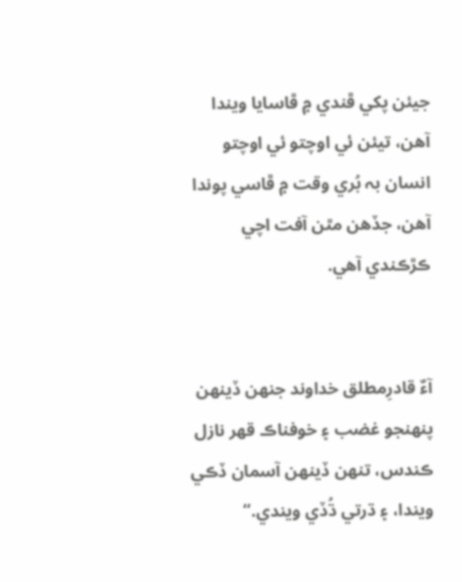جيئن پکي ڦندي ۾ ڦاسايا ويندا آهن، تيئن ئي اوچتو ئي اوچتو انسان بہ بُري وقت ۾ ڦاسي پوندا آهن، جڏهن مٿن آفت اچي ڪڙڪندي آهي.


آءٌ قادرِمطلق خداوند جنهن ڏينهن پنهنجو غضب ۽ خوفناڪ قهر نازل ڪندس، تنهن ڏينهن آسمان ڏڪي ويندا، ۽ ڌرتي ڌُڏي ويندي.“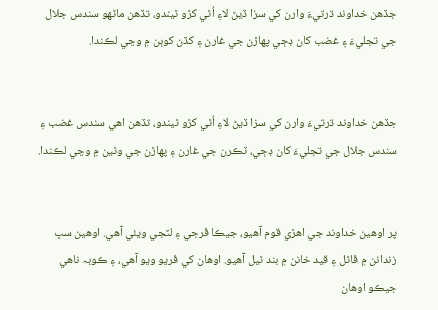جڏهن خداوند ڌرتيءَ وارن کي سزا ڏيڻ لاءِ اُٿي کڙو ٿيندو، تڏهن ماڻهو سندس جلال جي تجليءَ ۽ غضب کان ڊڄي پهاڙن جي غارن ۽ کڏن کوٻن ۾ وڃي لڪندا.


جڏهن خداوند ڌرتيءَ وارن کي سزا ڏيڻ لاءِ اُٿي کڙو ٿيندو، تڏهن اهي سندس غضب ۽ سندس جلال جي تجليءَ کان ڊڄي، ٽڪرن جي غارن ۽ پهاڙن جي وٿين ۾ وڃي لڪندا.


پر اوهين خداوند جي اهڙي قوم آهيو، جيڪا ڦرجي ۽ لٽجي ويئي آهي. اوهين سڀ زندانن ۾ ڦاٿل ۽ قيد خانن ۾ بند ٿيل آهيو. اوهان کي ڦريو ويو آهي، ۽ ڪوبہ ناهي جيڪو اوهان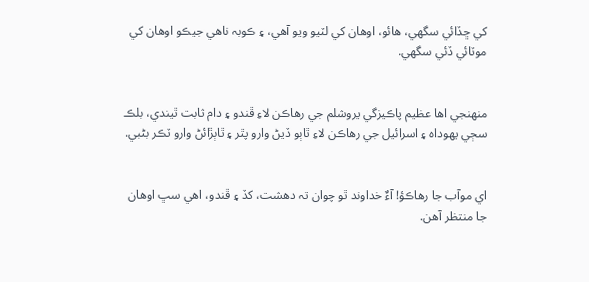کي ڇڏائي سگھي، هائو، اوهان کي لٽيو ويو آهي، ۽ ڪوبہ ناهي جيڪو اوهان کي موٽائي ڏئي سگھي.


منهنجي اها عظيم پاڪيزگي يروشلم جي رهاڪن لاءِ ڦندو ۽ دام ثابت ٿيندي، بلڪ سڄي يهوداہ ۽ اسرائيل جي رهاڪن لاءِ ٿاٻو ڏيڻ وارو پٿر ۽ ٿاٻڙائڻ وارو ٽڪر بڻبي.


اي موآب جا رهاڪؤ! آءٌ خداوند ٿو چوان تہ دهشت، کڏ ۽ ڦندو، اهي سڀ اوهان جا منتظر آهن.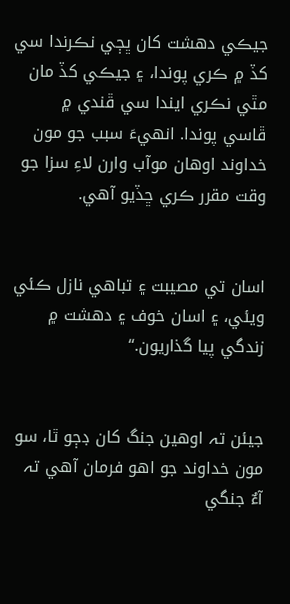جيڪي دهشت کان ڀڄي نڪرندا سي کڏ ۾ ڪري پوندا، ۽ جيڪي کڏ مان مٿي نڪري ايندا سي ڦندي ۾ ڦاسي پوندا. انهيءَ سبب جو مون خداوند اوهان موآب وارن لاءِ سزا جو وقت مقرر ڪري ڇڏيو آهي.


اسان تي مصيبت ۽ تباهي نازل ڪئي ويئي، ۽ اسان خوف ۽ دهشت ۾ زندگي پيا گذاريون.“


جيئن تہ اوهين جنگ کان ڊڄو ٿا، سو مون خداوند جو اهو فرمان آهي تہ آءٌ جنگي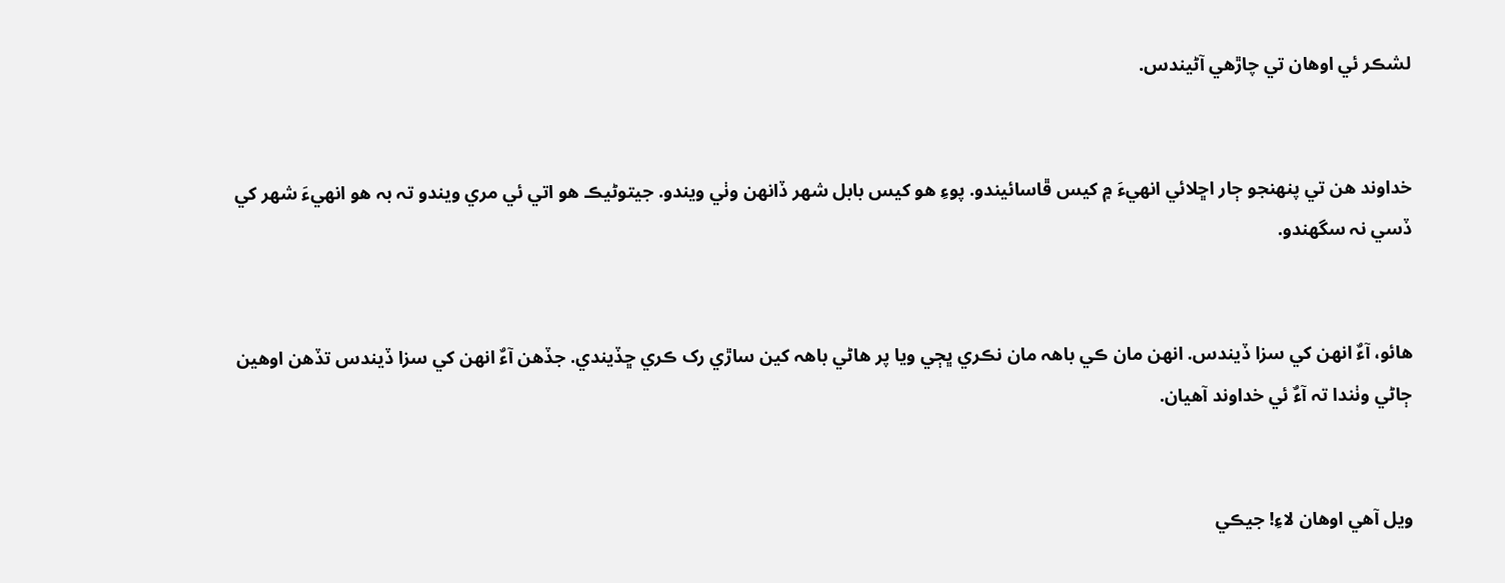لشڪر ئي اوهان تي چاڙهي آڻيندس.


خداوند هن تي پنهنجو ڄار اڇلائي انهيءَ ۾ کيس ڦاسائيندو. پوءِ هو کيس بابل شهر ڏانهن وٺي ويندو. جيتوڻيڪ هو اتي ئي مري ويندو تہ بہ هو انهيءَ شهر کي ڏسي نہ سگھندو.


هائو، آءٌ انهن کي سزا ڏيندس. انهن مان ڪي باهہ مان نڪري ڀڄي ويا پر هاڻي باهہ کين ساڙي رک ڪري ڇڏيندي. جڏهن آءٌ انهن کي سزا ڏيندس تڏهن اوهين ڄاڻي وٺندا تہ آءٌ ئي خداوند آهيان.


ويل آهي اوهان لاءِ! جيڪي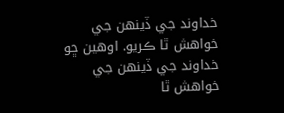خداوند جي ڏينهن جي خواهش ٿا ڪريو. اوهين ڇو خداوند جي ڏينهن جي خواهش ٿا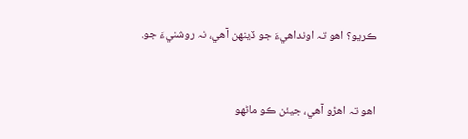ڪريو؟ اهو تہ اونداهيءَ جو ڏينهن آهي، نہ روشنيءَ جو.


اهو تہ اهڙو آهي، جيئن ڪو ماڻهو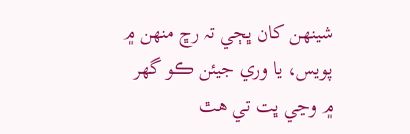شينهن کان ڀڄي تہ رڇ منهن ۾ پويس، يا وري جيئن ڪو گھر ۾ وڃي ڀت تي هٿ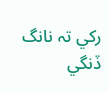رکي تہ نانگ ڏنگي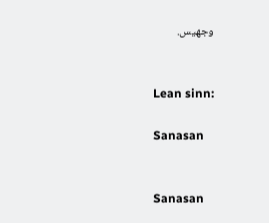وجھيس.


Lean sinn:

Sanasan


Sanasan